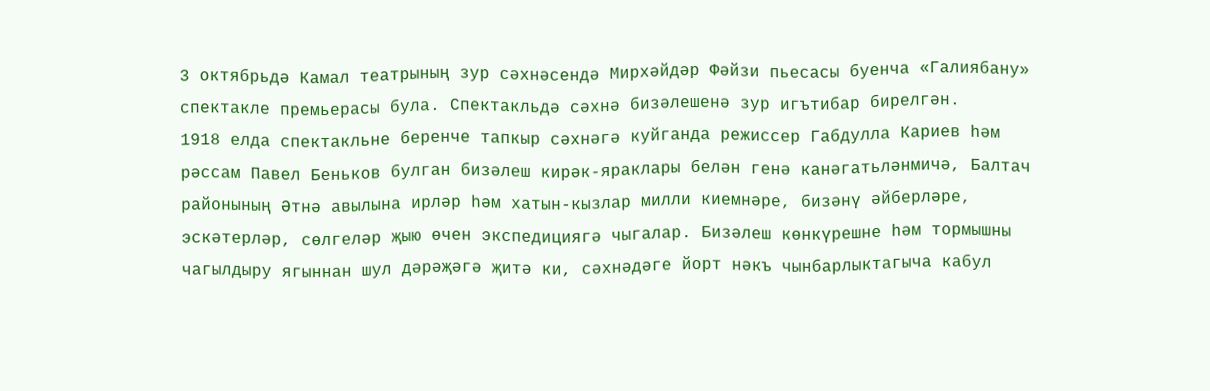3 октябрьдә Камал театрының зур сәхнәсендә Мирхәйдәр Фәйзи пьесасы буенча «Галиябану» спектакле премьерасы була. Спектакльдә сәхнә бизәлешенә зур игътибар бирелгән.
1918 елда спектакльне беренче тапкыр сәхнәгә куйганда режиссер Габдулла Кариев һәм рәссам Павел Беньков булган бизәлеш кирәк-яраклары белән генә канәгатьләнмичә, Балтач районының Әтнә авылына ирләр һәм хатын-кызлар милли киемнәре, бизәнү әйберләре, эскәтерләр, сөлгеләр җыю өчен экспедициягә чыгалар. Бизәлеш көнкүрешне һәм тормышны чагылдыру ягыннан шул дәрәҗәгә җитә ки, сәхнәдәге йорт нәкъ чынбарлыктагыча кабул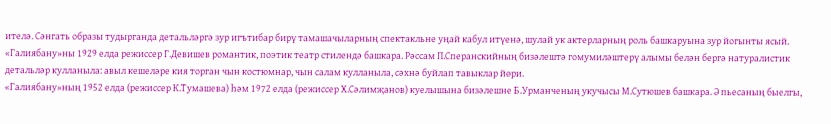ителә. Сәнгать образы тудырганда детальләргә зур игътибар бирү тамашачыларның спектакльне уңай кабул итүенә, шулай ук актерларның роль башкаруына зур йогынты ясый.
«Галиябану»ны 1929 елда режиссер Г.Девишев романтик, поэтик театр стилендә башкара. Рәссам П.Сперанскийның бизәлештә гомумиләштерү алымы белән бергә натуралистик детальләр кулланыла: авыл кешеләре кия торган чын костюмнар, чын салам кулланыла, сәхнә буйлап тавыклар йөри.
«Галиябану»ның 1952 елда (режиссер К.Тумашева) һәм 1972 елда (режиссер Х.Сәлимҗанов) куелышына бизәлешне Б.Урманченың укучысы М.Сутюшев башкара. Ә пьесаның быелгы,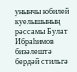унынчы юбилей куелышының рәссамы Булат Ибраһимов бизәлештә бердәй стильгә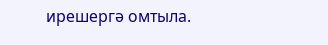ирешергә омтыла.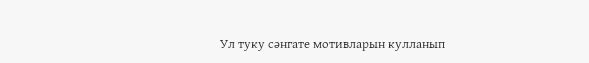Ул туку сәнгате мотивларын кулланып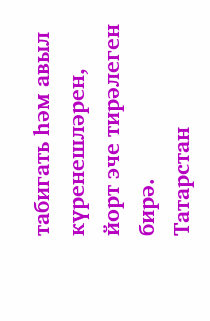табигать һәм авыл күренешләрен, йорт эче тирәлеген бирә.
Татарстан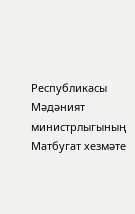Республикасы Мәдәният министрлыгының Матбугат хезмәте